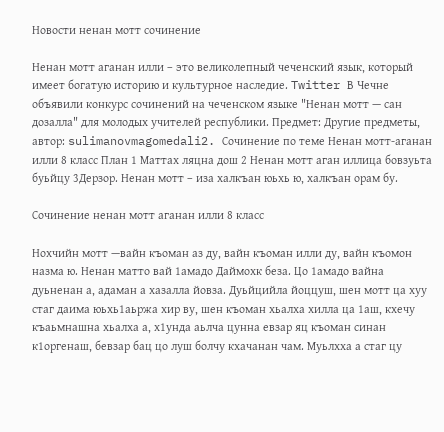Новости ненан мотт сочинение

Ненан мотт аганан илли – это великолепный чеченский язык, который имеет богатую историю и культурное наследие. Twitter В Чечне объявили конкурс сочинений на чеченском языке "Ненан мотт — сан дозалла" для молодых учителей республики. Предмет: Другие предметы, автор: sulimanovmagomedali2. Сочинение по теме Ненан мотт-аганан илли 8 класс План 1 Маттах ляцна дош 2 Ненан мотт аган иллица бовзуьта буьйцу 3Дерзор. Ненан мотт – иза халкъан юьхь ю, халкъан орам бу.

Сочинение ненан мотт аганан илли 8 класс

Нохчийн мотт —вайн къоман аз ду, вайн къоман илли ду, вайн къомон назма ю. Ненан матто вай 1амадо Даймохк беза. Цо 1амадо вайна дуьненан а, адаман а хазалла йовза. Дуьйцийла йоццуш, шен мотт ца хуу стаг даима юьхь1аьржа хир ву, шен къоман хьалха хилла ца 1аш, кхечу къаьмнашна хьалха а, х1унда аьлча цунна евзар яц къоман синан к1оргенаш, бевзар бац цо луш болчу кхачанан чам. Муьлхха а стаг цу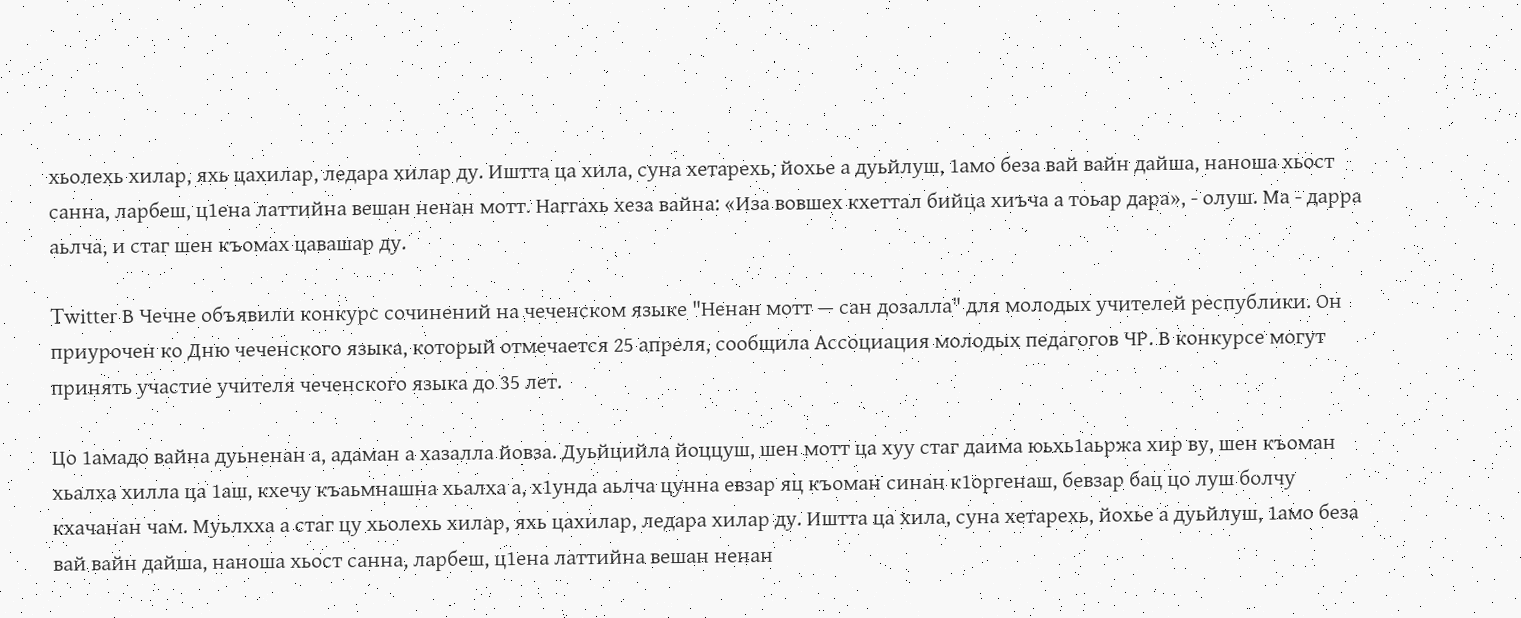хьолехь хилар, яхь цахилар, ледара хилар ду. Иштта ца хила, суна хетарехь, йохье а дуьйлуш, 1амо беза вай вайн дайша, наноша хьост санна, ларбеш, ц1ена латтийна вешан ненан мотт. Наггахь хеза вайна: «Иза вовшех кхеттал бийца хиъча а тоьар дара», - олуш. Ма - дарра аьлча, и стаг шен къомах цавашар ду.

Twitter В Чечне объявили конкурс сочинений на чеченском языке "Ненан мотт — сан дозалла" для молодых учителей республики. Он приурочен ко Дню чеченского языка, который отмечается 25 апреля, сообщила Ассоциация молодых педагогов ЧР. В конкурсе могут принять участие учителя чеченского языка до 35 лет.

Цо 1амадо вайна дуьненан а, адаман а хазалла йовза. Дуьйцийла йоццуш, шен мотт ца хуу стаг даима юьхь1аьржа хир ву, шен къоман хьалха хилла ца 1аш, кхечу къаьмнашна хьалха а, х1унда аьлча цунна евзар яц къоман синан к1оргенаш, бевзар бац цо луш болчу кхачанан чам. Муьлхха а стаг цу хьолехь хилар, яхь цахилар, ледара хилар ду. Иштта ца хила, суна хетарехь, йохье а дуьйлуш, 1амо беза вай вайн дайша, наноша хьост санна, ларбеш, ц1ена латтийна вешан ненан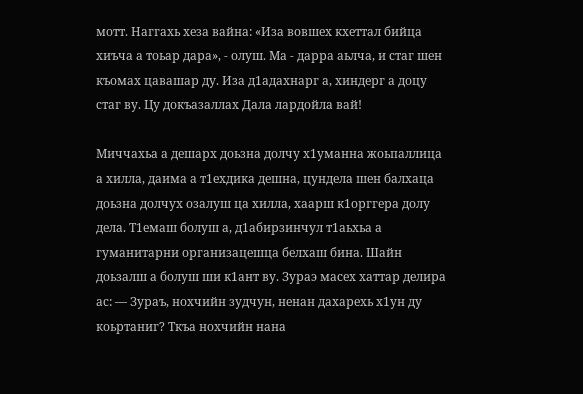мотт. Наггахь хеза вайна: «Иза вовшех кхеттал бийца хиъча а тоьар дара», - олуш. Ма - дарра аьлча, и стаг шен къомах цавашар ду. Иза д1адахнарг а, хиндерг а доцу стаг ву. Цу докъазаллах Дала лардойла вай!

Миччахьа а дешарх доьзна долчу х1уманна жоьпаллица а хилла, даима а т1ехдика дешна, цундела шен балхаца доьзна долчух озалуш ца хилла, хаарш к1орггера долу дела. Т1емаш болуш а, д1абирзинчул т1аьхьа а гуманитарни организацешца белхаш бина. Шайн доьзалш а болуш ши к1ант ву. Зураэ масех хаттар делира ас: — Зураъ, нохчийн зудчун, ненан дахарехь х1ун ду коьртаниг? Ткъа нохчийн нана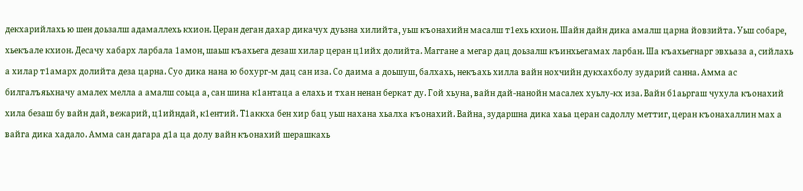декхарийлахь ю шен доьзалш адамаллехь кхион. Церан деган дахар дикачух дуьзна хилийта, уьш къонахийн масалш т1ехь кхион. Шайн дайн дика амалш царна йовзийта. Уьш собаре, хьекъале кхион. Десачу хабарх ларбала 1амон, шаьш къахьега дезаш хилар церан ц1ийх долийта. Маггане а мегар дац доьзалш къинхьегамах ларбан. Ша къахьегнарг эвхьаза а, сийлахь а хилар т1амарх долийта деза царна. Суо дика нана ю бохург-м дац сан иза. Со даима а доьшуш, балхахь, некъахь хилла вайн нохчийн дукхахболу зударий санна. Амма ас билгалъяьхначу амалех мелла а амалш соьца а, сан шина к1антаца а елахь и тхан ненан беркат ду. Гой хьуна, вайн дай-нанойн масалех хуьлу-кх иза. Вайн б1аьргаш чухула къонахий хила безаш бу вайн дай, вежарий, ц1ийндай, к1ентий. Т1аккха бен хир бац уьш нахана хьалха къонахий. Вайна, зударшна дика хаьа церан садоллу меттиг, церан къонахаллин мах а вайга дика хадало. Амма сан дагара д1а ца долу вайн къонахий шерашкахь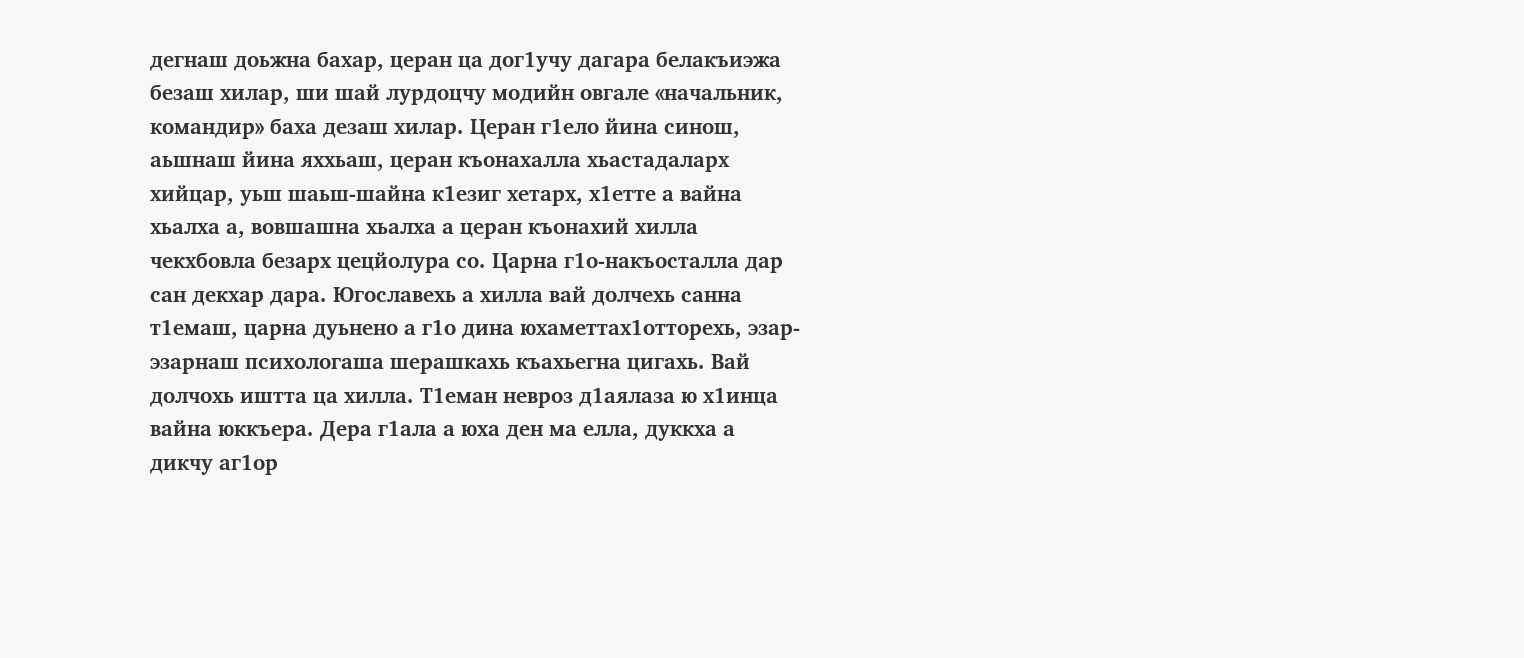дегнаш доьжна бахар, церан ца дог1учу дагара белакъиэжа безаш хилар, ши шай лурдоцчу модийн овгале «начальник, командир» баха дезаш хилар. Церан г1ело йина синош, аьшнаш йина яххьаш, церан къонахалла хьастадаларх хийцар, уьш шаьш-шайна к1езиг хетарх, х1етте а вайна хьалха а, вовшашна хьалха а церан къонахий хилла чекхбовла безарх цецйолура со. Царна г1о-накъосталла дар сан декхар дара. Югославехь а хилла вай долчехь санна т1емаш, царна дуьнено а г1о дина юхаметтах1отторехь, эзар-эзарнаш психологаша шерашкахь къахьегна цигахь. Вай долчохь иштта ца хилла. Т1еман невроз д1аялаза ю х1инца вайна юккъера. Дера г1ала а юха ден ма елла, дуккха а дикчу аг1ор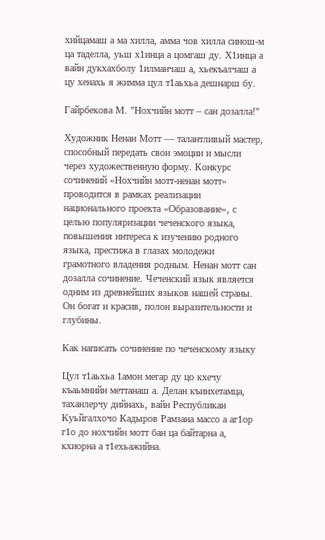хийцамаш а ма хилла, амма чов хилла синош-м ца таделла, уьш х1инца а цомгаш ду. Х1инца а вайн дукхахболу 1илманчаш а, хьекъалчаш а цу хенахь я жимма цул т1аьхьа дешнарш бу.

Гайрбекова М. "Нохчийн мотт – сан дозалла!"

Художник Ненан Мотт — талантливый мастер, способный передать свои эмоции и мысли через художественную форму. Конкурс сочинений «Нохчийн мотт-ненан мотт» проводится в рамках реализации национального проекта «Образование», с целью популяризации чеченского языка, повышения интереса к изучению родного языка, престижа в глазах молодежи грамотного владения родным. Ненан мотт сан дозалла сочинение. Чеченский язык является одним из древнейших языков нашей страны. Он богат и красив, полон выразительности и глубины.

Как написать сочинение по чеченскому языку

Цул т1аьхьа 1амон мегар ду цо кхечу къаьмнийн меттанаш а. Делан къинхетамца, таханлерчу дийнахь, вайн Республикан Куьйгалхочо Кадыров Рамзана массо а аг1ор г1о до нохчийн мотт бан ца байтарна а, кхиорна а т1ехьажийна.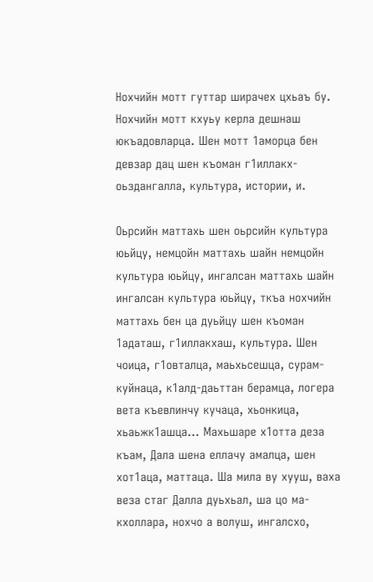Нохчийн мотт гуттар ширачех цхьаъ бу. Нохчийн мотт кхуьу керла дешнаш юкъадовларца. Шен мотт 1аморца бен девзар дац шен къоман г1иллакх-оьздангалла, культура, истории, и.

Оьрсийн маттахь шен оьрсийн культура юьйцу, немцойн маттахь шайн немцойн культура юьйцу, ингалсан маттахь шайн ингалсан культура юьйцу, ткъа нохчийн маттахь бен ца дуьйцу шен къоман 1адаташ, г1иллакхаш, культура. Шен чоица, г1овталца, маьхьсешца, сурам-куйнаца, к1алд-даьттан берамца, логера вета къевлинчу кучаца, хьонкица, хьаьжк1ашца… Махьшаре х1отта деза къам, Дала шена еллачу амалца, шен хот1аца, маттаца. Ша мила ву хууш, ваха веза стаг Далла дуьхьал, ша цо ма-кхоллара, нохчо а волуш, ингалсхо,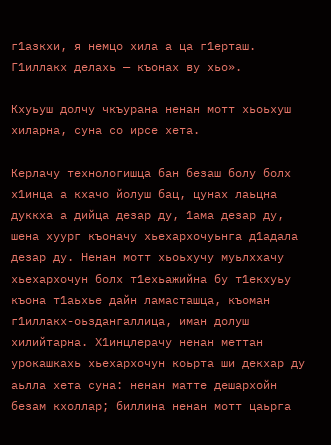г1азкхи, я немцо хила а ца г1ерташ. Г1иллакх делахь — къонах ву хьо».

Кхуьуш долчу чкъурана ненан мотт хьоьхуш хиларна, суна со ирсе хета.

Керлачу технологишца бан безаш болу болх х1инца а кхачо йолуш бац, цунах лаьцна дуккха а дийца дезар ду, 1ама дезар ду, шена хуург къоначу хьехархочуьнга д1адала дезар ду. Ненан мотт хьоьхучу муьлххачу хьехархочун болх т1ехьажийна бу т1екхуьу къона т1аьхье дайн ламасташца, къоман г1иллакх-оьздангаллица, иман долуш хилийтарна. Х1инцлерачу ненан меттан урокашкахь хьехархочун коьрта ши декхар ду аьлла хета суна: ненан матте дешархойн безам кхоллар; биллина ненан мотт цаьрга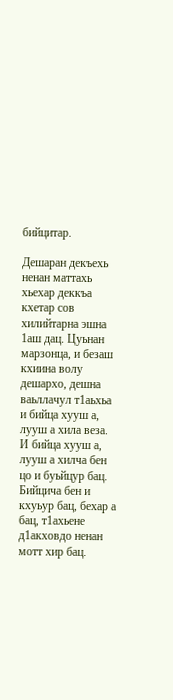бийцитар.

Дешаран декъехь ненан маттахь хьехар деккъа кхетар сов хилийтарна эшна 1аш дац. Цуьнан марзонца, и безаш кхиина волу дешархо, дешна ваьллачул т1аьхьа и бийца хууш а, лууш а хила веза. И бийца хууш а, лууш а хилча бен цо и буьйцур бац. Бийцича бен и кхуьур бац, бехар а бац, т1ахьене д1акховдо ненан мотт хир бац.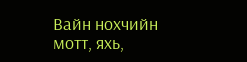Вайн нохчийн мотт, яхь,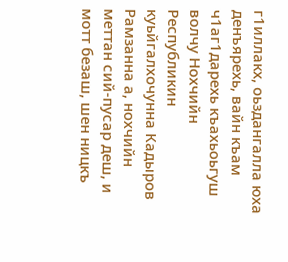г1иллакх, оьздангалла юха денъярехь, вайн къам ч1аг1дарехь къахьоьгуш волчу Нохчийн Республикин куьйгалхочунна Кадыров Рамзанна а, нохчийн меттан сий-пусар деш, и мотт безаш, шен ницкъ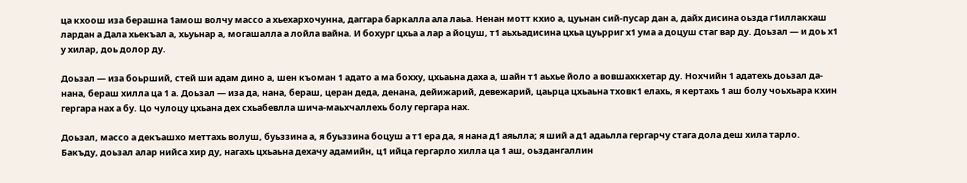ца кхоош иза берашна 1амош волчу массо а хьехархочунна, даггара баркалла ала лаьа. Ненан мотт кхио а, цуьнан сий-пусар дан а, дайх дисина оьзда г1иллакхаш лардан а Дала хьекъал а, хьуьнар а, могашалла а лойла вайна. И бохург цхьа а лар а йоцуш, т1 аьхьадисина цхьа цуьрриг х1 ума а доцуш стаг вар ду. Доьзал — и доь х1 у хилар, доь долор ду.

Доьзал — иза боьрший, стей ши адам дино а, шен къоман 1 адато а ма бохху, цхьаьна даха а, шайн т1 аьхье йоло а вовшахкхетар ду. Нохчийн 1 адатехь доьзал да-нана, бераш хилла ца 1 а. Доьзал — иза да, нана, бераш, церан деда, денана, дейижарий, девежарий, цаьрца цхьаьна тховк1 елахь, я кертахь 1 аш болу чоьхьара кхин гергара нах а бу. Цо чулоцу цхьана дех схьабевлла шича-маьхчаллехь болу гергара нах.

Доьзал, массо а декъашхо меттахь волуш, буьззина а, я буьззина боцуш а т1 ера да, я нана д1 аяьлла; я ший а д1 адаьлла гергарчу стага дола деш хила тарло. Бакъду, доьзал алар нийса хир ду, нагахь цхьаьна дехачу адамийн, ц1 ийца гергарло хилла ца 1 аш, оьздангаллин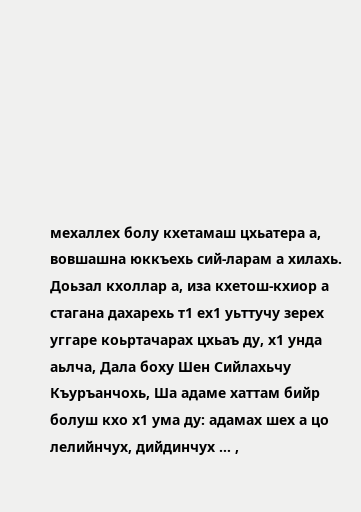мехаллех болу кхетамаш цхьатера а, вовшашна юккъехь сий-ларам а хилахь. Доьзал кхоллар а, иза кхетош-кхиор а стагана дахарехь т1 ех1 уьттучу зерех уггаре коьртачарах цхьаъ ду, х1 унда аьлча, Дала боху Шен Сийлахьчу Къуръанчохь, Ша адаме хаттам бийр болуш кхо х1 ума ду: адамах шех а цо лелийнчух, дийдинчух … ,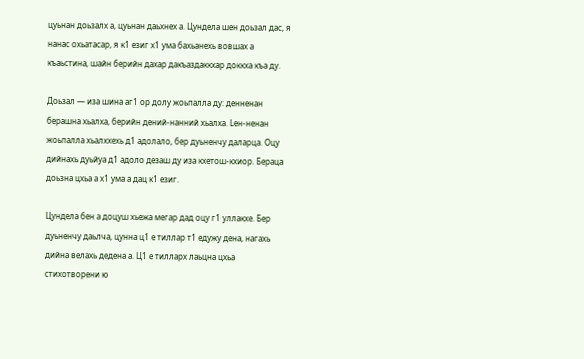цуьнан доьзалх а, цуьнан даьхнех а. Цундела шен доьзал дас, я нанас охьатасар, я к1 езиг х1 ума бахьанехь вовшах а къаьстина, шайн берийн дахар дакъаздаккхар доккха къа ду.

Доьзал — иза шина аг1 ор долу жоьпалла ду: денненан берашна хьалха, берийн дений-нанний хьалха. Lен-ненан жоьпалла хьалххехь д1 адолало, бер дуьненчу даларца. Оцу дийнахь дуьйyа д1 адоло дезаш ду иза кхетош-кхиор. Бераца доьзна цхьа а х1 ума а дац к1 езиг.

Цундела бен а доцуш хьежа мегар дад оцу г1 уллакхе. Бер дуьненчу даьлча, цунна ц1 е тиллар т1 едужу дена, нагахь дийна велахь дедена а. Ц1 е тилларх лаьцна цхьа стихотворени ю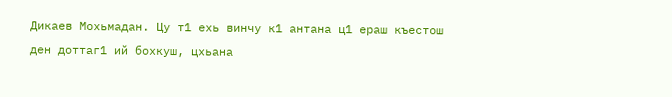Дикаев Мохьмадан. Цу т1 ехь винчу к1 антана ц1 ераш къестош ден доттаг1 ий бохкуш, цхьана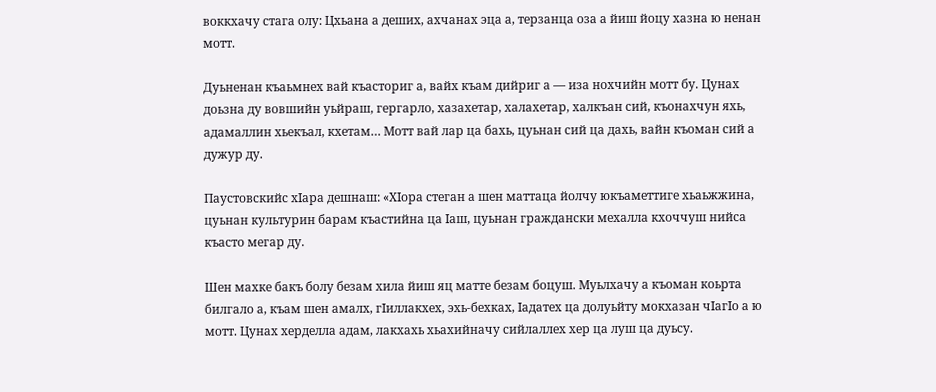воккхачу стага олу: Цхьана а деших, ахчанах эца а, терзанца оза а йиш йоцу хазна ю ненан мотт.

Дуьненан къаьмнех вай къасториг а, вайх къам дийриг а — иза нохчийн мотт бу. Цунах доьзна ду вовшийн уьйраш, гергарло, хазахетар, халахетар, халкъан сий, къонахчун яхь, адамаллин хьекъал, кхетам… Мотт вай лар ца бахь, цуьнан сий ца дахь, вайн къоман сий а дужур ду.

Паустовскийс хIара дешнаш: «ХIора стеган а шен маттаца йолчу юкъаметтиге хьаьжжина, цуьнан культурин барам къастийна ца Iаш, цуьнан граждански мехалла кхоччуш нийса къасто мегар ду.

Шен махке бакъ болу безам хила йиш яц матте безам боцуш. Муьлхачу а къоман коьрта билгало а, къам шен амалх, гIиллакхех, эхь-бехках, Iадатех ца долуьйту мокхазан чIагIо а ю мотт. Цунах херделла адам, лакхахь хьахийначу сийлаллех хер ца луш ца дуьсу.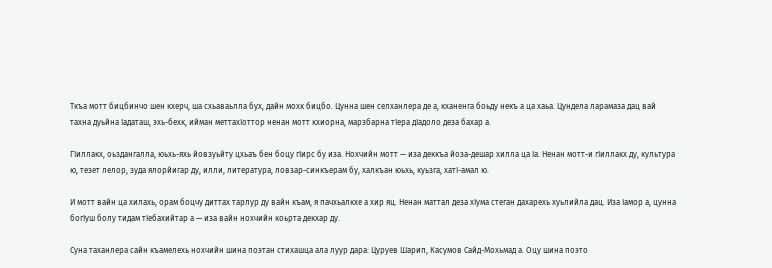Ткъа мотт бицбинчо шен кхерч, ша схьаваьлла бух, дайн мохк бицбо. Цунна шен селханлера де а, кханенга боьду некъ а ца хаьа. Цундела ларамаза дац вай тахна дуьйна Iадаташ, эхь-бехк, ийман меттахIоттор ненан мотт кхиорна, марзбарна тIера дIадоло деза бахар а.

ГIиллакх, оьздангалла, юьхь-яхь йовзуьйту цхьаъ бен боцу гIирс бу иза. Нохчийн мотт — иза деккъа йоза-дешар хилла ца Iа. Ненан мотт-и гIиллакх ду, культура ю, тезет лелор, зуда ялорйигар ду, илли, литература, ловзар-синкъерам бу, халкъан юьхь, куьзга, хатI-амал ю.

И мотт вайн ца хилахь, орам боцчу диттах тарлур ду вайн къам, я пачхьалкхе а хир яц. Ненан маттал деза хIума стеган дахарехь хуьлийла дац. Иза Iамор а, цунна богIуш болу тидам тIебахийтар а — иза вайн нохчийн коьрта декхар ду.

Суна таханлера сайн къамелехь нохчийн шина поэтан стихашца ала луур дара: Цуруев Шарип, Касумов Сайд-Мохьмад а. Оцу шина поэто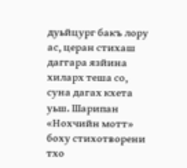дуьйцург бакъ лору ас, церан стихаш даггара язйина хиларх теша со, суна дагах кхета уьш. Шарипан «Нохчийн мотт» боху стихотворени тхо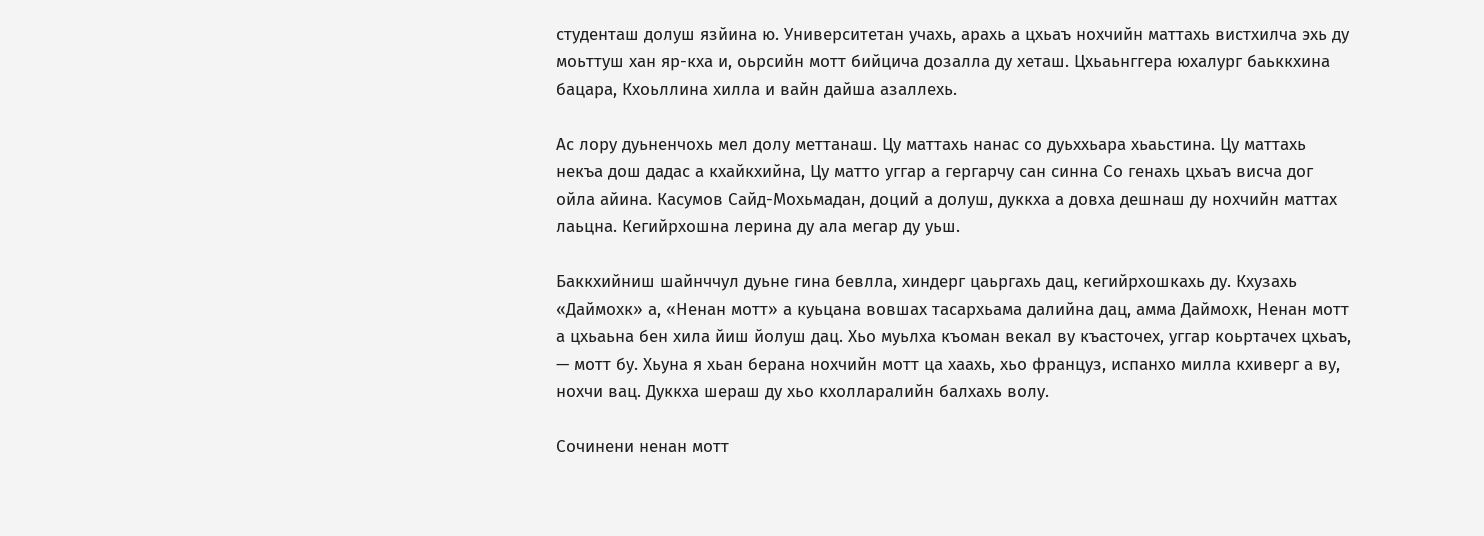студенташ долуш язйина ю. Университетан учахь, арахь а цхьаъ нохчийн маттахь вистхилча эхь ду моьттуш хан яр-кха и, оьрсийн мотт бийцича дозалла ду хеташ. Цхьаьнггера юхалург баьккхина бацара, Кхоьллина хилла и вайн дайша азаллехь.

Ас лору дуьненчохь мел долу меттанаш. Цу маттахь нанас со дуьххьара хьаьстина. Цу маттахь некъа дош дадас а кхайкхийна, Цу матто уггар а гергарчу сан синна Со генахь цхьаъ висча дог ойла айина. Касумов Сайд-Мохьмадан, доций а долуш, дуккха а довха дешнаш ду нохчийн маттах лаьцна. Кегийрхошна лерина ду ала мегар ду уьш.

Баккхийниш шайнччул дуьне гина бевлла, хиндерг цаьргахь дац, кегийрхошкахь ду. Кхузахь «Даймохк» а, «Ненан мотт» а куьцана вовшах тасархьама далийна дац, амма Даймохк, Ненан мотт а цхьаьна бен хила йиш йолуш дац. Хьо муьлха къоман векал ву къасточех, уггар коьртачех цхьаъ, — мотт бу. Хьуна я хьан берана нохчийн мотт ца хаахь, хьо француз, испанхо милла кхиверг а ву, нохчи вац. Дуккха шераш ду хьо кхолларалийн балхахь волу.

Сочинени ненан мотт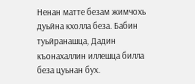Ненан матте безам жимчохь дуьйна кхолла беза. Бабин туьйранашца, Дадин къонахаллин иллешца билла беза цуьнан бух.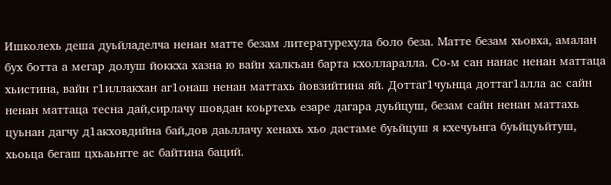Ишколехь деша дуьйладелча ненан матте безам литературехула боло беза. Матте безам хьовха, амалан бух ботта а мегар долуш йоккха хазна ю вайн халкъан барта кхолларалла. Со-м сан нанас ненан маттаца хьистина, вайн г1иллакхан аг1онаш ненан маттахь йовзийтина яй. Доттаг1чуьнца доттаг1алла ас сайн ненан маттаца тесна дай,сирлачу шовдан коьртехь езаре дагара дуьйцуш, безам сайн ненан маттахь цуьнан дагчу д1акховдийна бай,дов даьллачу хенахь хьо дастаме буьйцуш я кхечуьнга буьйцуьйтуш, хьоьца бегаш цхьаьнгге ас байтина баций.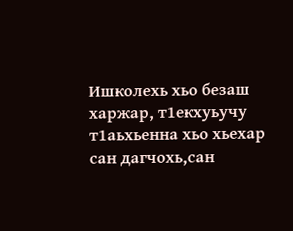Ишколехь хьо безаш харжар, т1екхуьучу т1аьхьенна хьо хьехар сан дагчохь,сан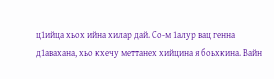ц1ийца хьох ийна хилар дай. Со-м 1алур вац генна д1авахана, хьо кхечу меттанех хийцина я боьхкина. Вайн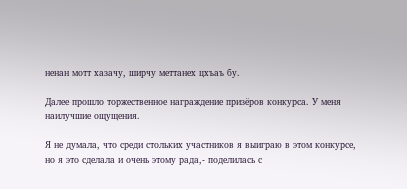ненан мотт хазачу, ширчу меттанех цхъаъ бу.

Далее прошло торжественное награждение призёров конкурса. У меня наилучшие ощущения.

Я не думала, что среди стольких участников я выиграю в этом конкурсе, но я это сделала и очень этому рада,- поделилась с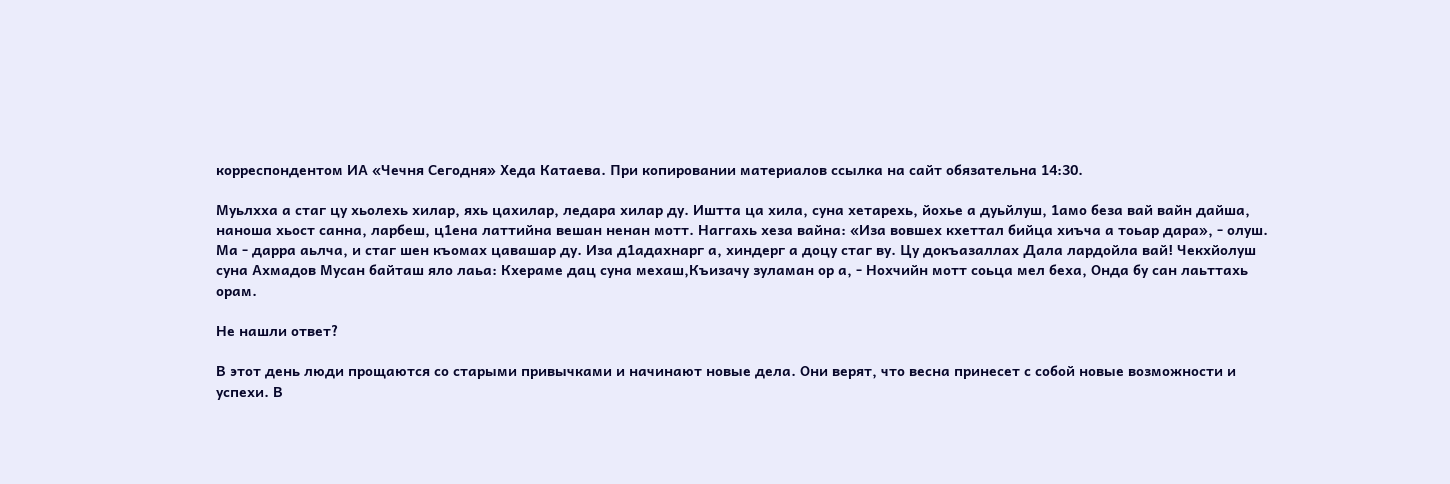корреспондентом ИА «Чечня Сегодня» Хеда Катаева. При копировании материалов ссылка на сайт обязательна 14:30.

Муьлхха а стаг цу хьолехь хилар, яхь цахилар, ледара хилар ду. Иштта ца хила, суна хетарехь, йохье а дуьйлуш, 1амо беза вай вайн дайша, наноша хьост санна, ларбеш, ц1ена латтийна вешан ненан мотт. Наггахь хеза вайна: «Иза вовшех кхеттал бийца хиъча а тоьар дара», - олуш. Ма - дарра аьлча, и стаг шен къомах цавашар ду. Иза д1адахнарг а, хиндерг а доцу стаг ву. Цу докъазаллах Дала лардойла вай! Чекхйолуш суна Ахмадов Мусан байташ яло лаьа: Кхераме дац суна мехаш,Къизачу зуламан ор а, - Нохчийн мотт соьца мел беха, Онда бу сан лаьттахь орам.

Не нашли ответ?

В этот день люди прощаются со старыми привычками и начинают новые дела. Они верят, что весна принесет с собой новые возможности и успехи. В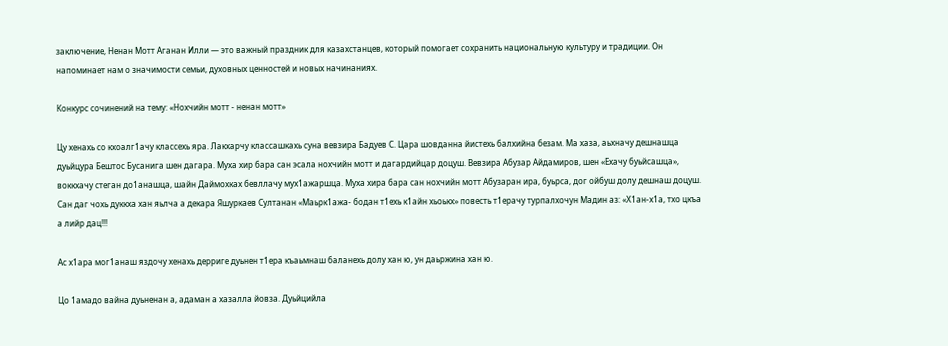заключение, Ненан Мотт Аганан Илли — это важный праздник для казахстанцев, который помогает сохранить национальную культуру и традиции. Он напоминает нам о значимости семьи, духовных ценностей и новых начинаниях.

Конкурс сочинений на тему: «Нохчийн мотт - ненан мотт»

Цу хенахь со кхоалг1ачу классехь яра. Лакхарчу классашкахь суна вевзира Бадуев С. Цара шовданна йистехь балхийна безам. Ма хаза, аьхначу дешнашца дуьйцура Бештос Бусанига шен дагара. Муха хир бара сан эсала нохчийн мотт и дагардийцар доцуш. Вевзира Абузар Айдамиров, шен «Ехачу буьйсашца», воккхачу стеган до1анашца, шайн Даймохках бевллачу мух1ажаршца. Муха хира бара сан нохчийн мотт Абузаран ира, буьрса, дог ойбуш долу дешнаш доцуш. Сан даг чохь дуккха хан яьлча а декара Яшуркаев Султанан «Маьрк1ажа- бодан т1ехь к1айн хьоькх» повесть т1ерачу турпалхочун Мадин аз: «Х1ан-х1а, тхо цкъа а лийр дац!!!

Ас х1ара мог1анаш яздочу хенахь дерриге дуьнен т1ера къаьмнаш баланехь долу хан ю, ун даьржина хан ю.

Цо 1амадо вайна дуьненан а, адаман а хазалла йовза. Дуьйцийла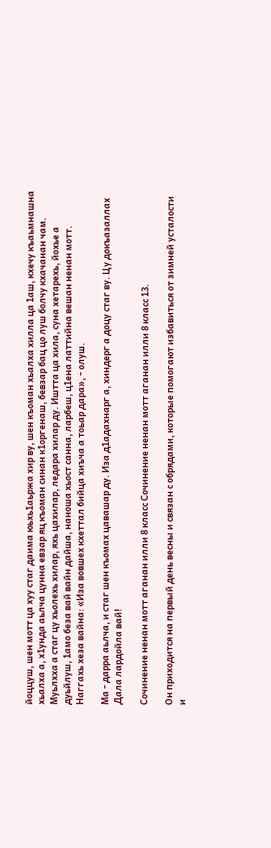йоццуш, шен мотт ца хуу стаг даима юьхь1аьржа хир ву, шен къоман хьалха хилла ца 1аш, кхечу къаьмнашна хьалха а, х1унда аьлча цунна евзар яц къоман синан к1оргенаш, бевзар бац цо луш болчу кхачанан чам. Муьлхха а стаг цу хьолехь хилар, яхь цахилар, ледара хилар ду. Иштта ца хила, суна хетарехь, йохье а дуьйлуш, 1амо беза вай вайн дайша, наноша хьост санна, ларбеш, ц1ена латтийна вешан ненан мотт. Наггахь хеза вайна: «Иза вовшех кхеттал бийца хиъча а тоьар дара», - олуш.

Ма - дарра аьлча, и стаг шен къомах цавашар ду. Иза д1адахнарг а, хиндерг а доцу стаг ву. Цу докъазаллах Дала лардойла вай!

Сочинение ненан мотт аганан илли 8 класс Сочинение ненан мотт аганан илли 8 класс 13.

Он приходится на первый день весны и связан с обрядами, которые помогают избавиться от зимней усталости и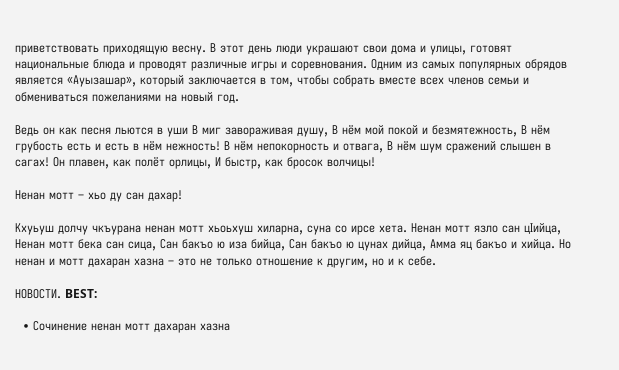приветствовать приходящую весну. В этот день люди украшают свои дома и улицы, готовят национальные блюда и проводят различные игры и соревнования. Одним из самых популярных обрядов является «Ауызашар», который заключается в том, чтобы собрать вместе всех членов семьи и обмениваться пожеланиями на новый год.

Ведь он как песня льются в уши В миг завораживая душу, В нём мой покой и безмятежность, В нём грубость есть и есть в нём нежность! В нём непокорность и отвага, В нём шум сражений слышен в сагах! Он плавен, как полёт орлицы, И быстр, как бросок волчицы!

Ненан мотт – хьо ду сан дахар!

Кхуьуш долчу чкъурана ненан мотт хьоьхуш хиларна, суна со ирсе хета. Ненан мотт язло сан цІийца, Ненан мотт бека сан сица, Сан бакъо ю иза бийца, Сан бакъо ю цунах дийца, Амма яц бакъо и хийца. Но ненан и мотт дахаран хазна – это не только отношение к другим, но и к себе.

НОВОСТИ. BEST:

  • Сочинение ненан мотт дахаран хазна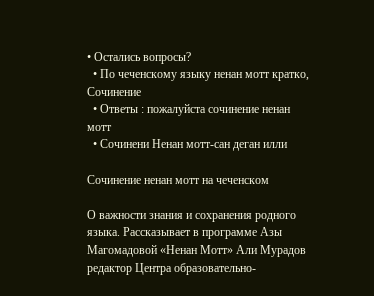• Остались вопросы?
  • По чеченскому языку ненан мотт кратко, Сочинение
  • Ответы : пожалуйста сочинение ненан мотт
  • Сочинени Ненан мотт-сан деган илли

Сочинение ненан мотт на чеченском

О важности знания и сохранения родного языка. Рассказывает в программе Азы Магомадовой «Ненан Мотт» Али Мурадов редактор Центра образовательно-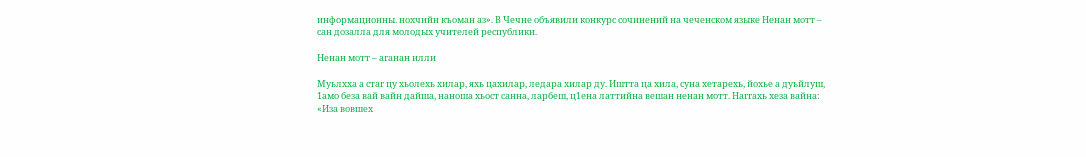информационны. нохчийн къоман аз». В Чечне объявили конкурс сочинений на чеченском языке Ненан мотт – сан дозалла для молодых учителей республики.

Ненан мотт – аганан илли

Муьлхха а стаг цу хьолехь хилар, яхь цахилар, ледара хилар ду. Иштта ца хила, суна хетарехь, йохье а дуьйлуш, 1амо беза вай вайн дайша, наноша хьост санна, ларбеш, ц1ена латтийна вешан ненан мотт. Наггахь хеза вайна: «Иза вовшех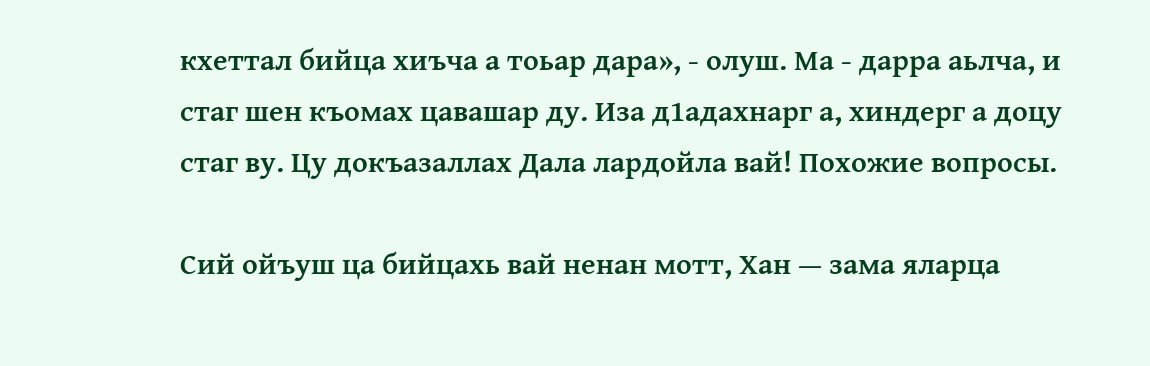кхеттал бийца хиъча а тоьар дара», - олуш. Ма - дарра аьлча, и стаг шен къомах цавашар ду. Иза д1адахнарг а, хиндерг а доцу стаг ву. Цу докъазаллах Дала лардойла вай! Похожие вопросы.

Сий ойъуш ца бийцахь вай ненан мотт, Хан — зама яларца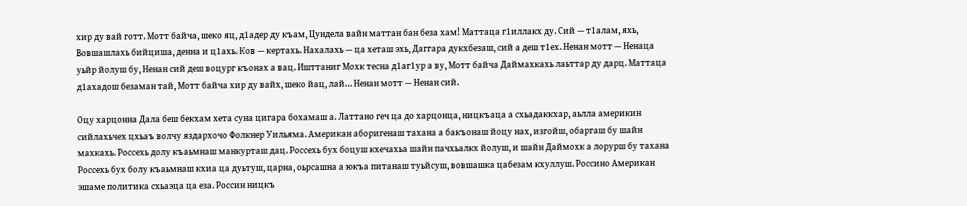хир ду вай готт. Мотт байча, шеко яц, д1адер ду къам, Цундела вайн маттан бан беза хам! Маттаца г1иллакх ду. Сий — т1алам, яхь, Вовшашлахь бийциша, денна и ц1ахь. Ков — кертахь. Нахалахь — ца хеташ эхь, Даггара дукхбезаш, сий а деш т1ех. Ненан мотт — Ненаца уьйр йолуш бу, Ненан сий деш воцург къонах а вац. Ишттаниг Мохк тесна д1аг1ур а ву, Мотт байча Даймахкахь лаьттар ду дарц. Маттаца д1ахадош безаман тай, Мотт байча хир ду вайх, шеко йац, лай… Ненан мотт — Ненан сий.

Оцу харцонна Дала беш бекхам хета суна цигара бохамаш а. Латтано геч ца до харцонца, ницкъаца а схьадаккхар, аьлла америкин сийлахьчех цхьаъ волчу яздархочо Фолкнер Уильяма. Американ аборигенаш тахана а бакъонаш йоцу нах, изгойш, обаргаш бу шайн махкахь. Россехь долу къаьмнаш манкурташ дац. Россехь бух боцуш кхечахьа шайн пачхьалкх йолуш, и шайн Даймохк а лорурш бу тахана Россехь бух болу къаьмнаш кхиа ца дуьтуш, царна, оьрсашна а юкъа питанаш туьйсуш, вовшашка цабезам кхуллуш. Россино Американ эшаме политика схьаэца ца еза. Россин ницкъ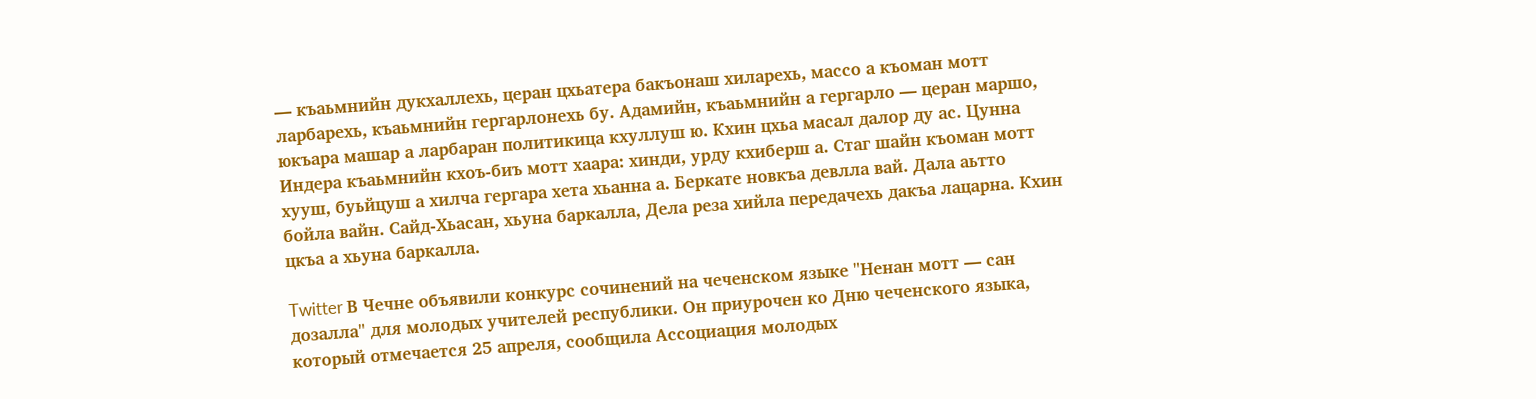— къаьмнийн дукхаллехь, церан цхьатера бакъонаш хиларехь, массо а къоман мотт ларбарехь, къаьмнийн гергарлонехь бу. Адамийн, къаьмнийн а гергарло — церан маршо, юкъара машар а ларбаран политикица кхуллуш ю. Кхин цхьа масал далор ду ас. Цунна Индера къаьмнийн кхоъ-биъ мотт хаара: хинди, урду кхиберш а. Стаг шайн къоман мотт хууш, буьйцуш а хилча гергара хета хьанна а. Беркате новкъа девлла вай. Дала аьтто бойла вайн. Сайд-Хьасан, хьуна баркалла, Дела реза хийла передачехь дакъа лацарна. Кхин цкъа а хьуна баркалла.

Twitter В Чечне объявили конкурс сочинений на чеченском языке "Ненан мотт — сан дозалла" для молодых учителей республики. Он приурочен ко Дню чеченского языка, который отмечается 25 апреля, сообщила Ассоциация молодых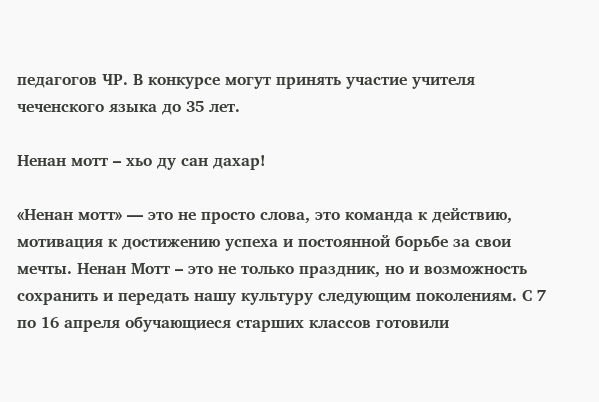педагогов ЧР. В конкурсе могут принять участие учителя чеченского языка до 35 лет.

Ненан мотт – хьо ду сан дахар!

«Ненан мотт» — это не просто слова, это команда к действию, мотивация к достижению успеха и постоянной борьбе за свои мечты. Ненан Мотт – это не только праздник, но и возможность сохранить и передать нашу культуру следующим поколениям. С 7 по 16 апреля обучающиеся старших классов готовили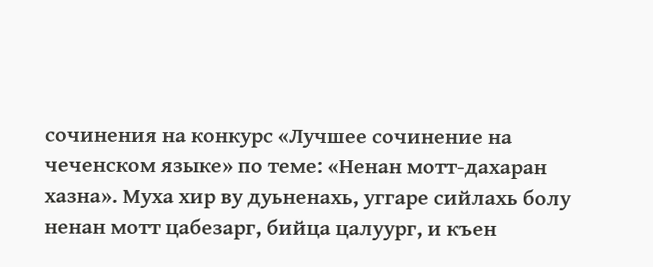сочинения на конкурс «Лучшее сочинение на чеченском языке» по теме: «Ненан мотт-дахаран хазна». Муха хир ву дуьненахь, уггаре сийлахь болу ненан мотт цабезарг, бийца цалуург, и къен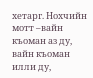хетарг. Нохчийн мотт –вайн къоман аз ду, вайн къоман илли ду,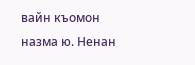вайн къомон назма ю. Ненан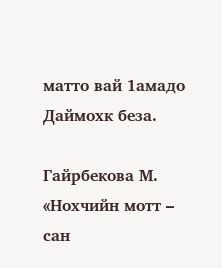матто вай 1амадо Даймохк беза.

Гайрбекова М. «Нохчийн мотт – сан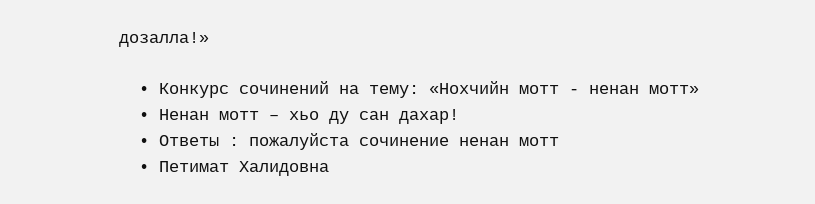дозалла!»

  • Конкурс сочинений на тему: «Нохчийн мотт - ненан мотт»
  • Ненан мотт – хьо ду сан дахар!
  • Ответы : пожалуйста сочинение ненан мотт
  • Петимат Халидовна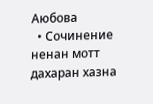Аюбова
  • Сочинение ненан мотт дахаран хазна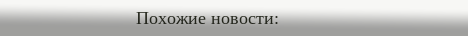Похожие новости: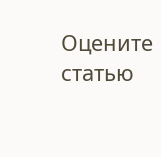Оцените статью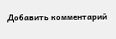Добавить комментарий